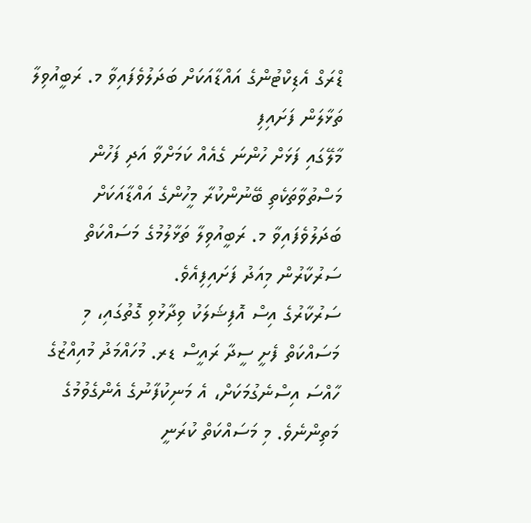ޑްރަގް އެޑިކްޓުންގެ އައްޑާއަކަށް ބަދަލުވެފައިވާ މ. ރަބީއުވިލާ ތަޅާލަން ފަށައިފި
މާލޭގައި ފަޅަށް ހުންނަ ގެއެއް ކަމަށްވާ އަދި ފަހުން މަސްތުވާތަކެތި ބޭނުންކުރާ މީހުންގެ އައްޑާއަކަށް ބަދަލުވެފައިވާ މ. ރަބީއުވިލާ ތަޅާލުމުގެ މަސައްކަތް ސަރުކާރުން މިއަދު ފަށައިފިއެވެ.
ސަރުކާރުގެ އިސް އޮފިޝަލަކު ވިދާޅުވި ގޮތުގައި، މި މަސައްކަތް ފެށީ ސީދާ ރައީސް ޑރ. މުހައްމަދު މުއިއްޒުގެ ހާއްސަ އިސްނެގުމަކަށް، އެ މަނިކުފާނުގެ އެންގެވުމުގެ މަތިންނެވެ. މި މަސައްކަތް ކުރަނީ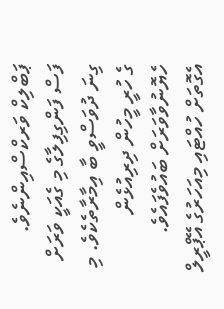ޕަބްލިކް ވަރކްސްއިންނެވެ.
ފަސް ފަންގިފިލާގެ މި ގެއަކީ ވަރަށް ގިނަ ދުވަސްވީ ބާ އިމާރާތެކެވެ. މި ގެ ހުރީ މީހުން ދިރިއުޅެން ހެޔޮނުވާވަރަށް ބައުވެފައެވެ. އެގޮތަށް ހުއްޓައި މިއަހަރުގެ އޭޕްރީލް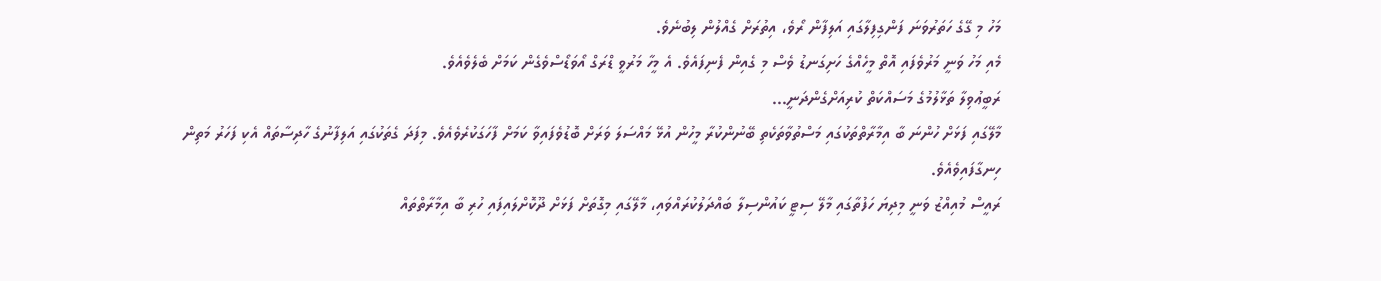މަހު މި ގޭގެ ހަތަރުވަނަ ފަންގިފިލާގައި އަލިފާން ރޯވެ، އިތުރަށް ގެއްލުން ލިބުނެވެ.
މެއި މަހު ވަނީ މަރުވެފައި އޮތް މީހެއްގެ ހަށިގަނޑު ވެސް މި ގެއިން ފެނިފައެވެ. އެ މީހާ މަރުވީ ޑްރަގް އޯވަޑޯސްވެގެން ކަމަށް ބެލެވެއެވެ.
ރަބީޢުވިލާ ތަޅާލުމުގެ މަސައްކަތް ކުރިއަށްގެންދަނީ...
މާލޭގައި ފަޅަށް ހުންނަ ބާ އިމާރާތްތަކުގައި މަސްތުވާތަކެތި ބޭނުންކުރާ މީހުން އުޅޭ މައްސަލަ ވަރަށް ބޮޑުވެފައިވާ ކަމަށް ފާހަގަކުރެވެއެވެ. މިފަދަ ގެތަކުގައި އަލިފާނުގެ ހާދިސާތައް އެކި ފަހަރު މަތިން ހިނގާފައިވެއެވެ.
ރައީސް މުއިއްޒު ވަނީ މިދިޔަ ހަފުތާގައި މާލޭ ސިޓީ ކައުންސިލާ ބައްދަލުކުރައްވައި، މާލޭގައި މިގޮތަށް ފަޅަށް ދޫކޮށްލައިފައި ހުރި ބާ އިމާރާތްތައް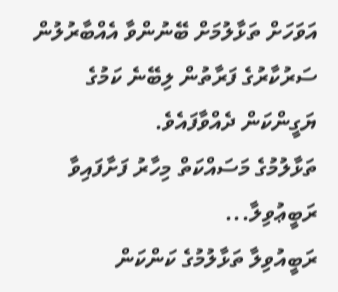އަވަހަށް ތަޅާލުމަށް ބޭނުންވާ އެއްބާރުލުން ސަރުކާރުގެ ފަރާތުން ލިބޭނެ ކަމުގެ ޔަގީންކަން ދެއްވާފައެވެ.
ތަޅާލުމުގެ މަސައްކަތް މިހާރު ފަށާފައިވާ ރަބީޢުވިލާ...
ރަބީއުވިލާ ތަޅާލުމުގެ ކަންކަން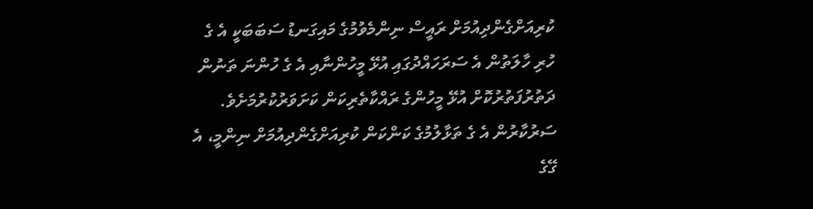ކުރިއަށްގެންދިއުމަށް ރައީސް ނިންމެވުމުގެ މައިގަނޑު ސަބަބަކީ އެ ގެ ހުރި ހާލަތުން އެ ސަރަހައްދުގައި އުޅޭ މީހުންނާއި އެ ގެ ހުންނަ ތަނުން ދަތުރުފަތުރުކޮށް އުޅޭ މީހުންގެ ރައްކާތެރިކަން ކަށަވަރުކުރުމަށެވެ. ސަރުކާރުން އެ ގެ ތަޅާލުމުގެ ކަންކަން ކުރިއަށްގެންދިއުމަށް ނިންމީ، އެ ގޭގެ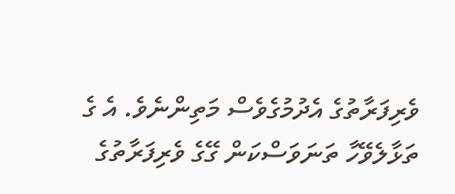ވެރިފަރާތުގެ އެދުމުގެވެސް މަތިންނެވެ. އެ ގެ ތަޅާލެވޭހާ ތަނަވަސްކަން ގޭގެ ވެރިފަރާތުގެ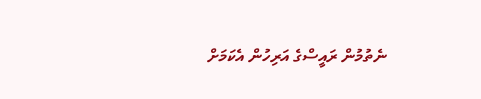ނެތުމުން ރައީސްގެ އަރިހުން އެކަމަށް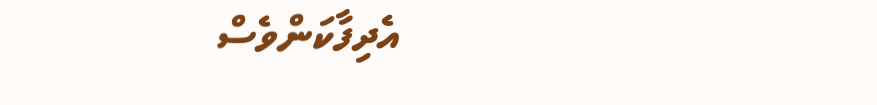އެދިފާކަންވެސް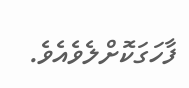ފާހަގަކޮށްލެވެއެވެ.